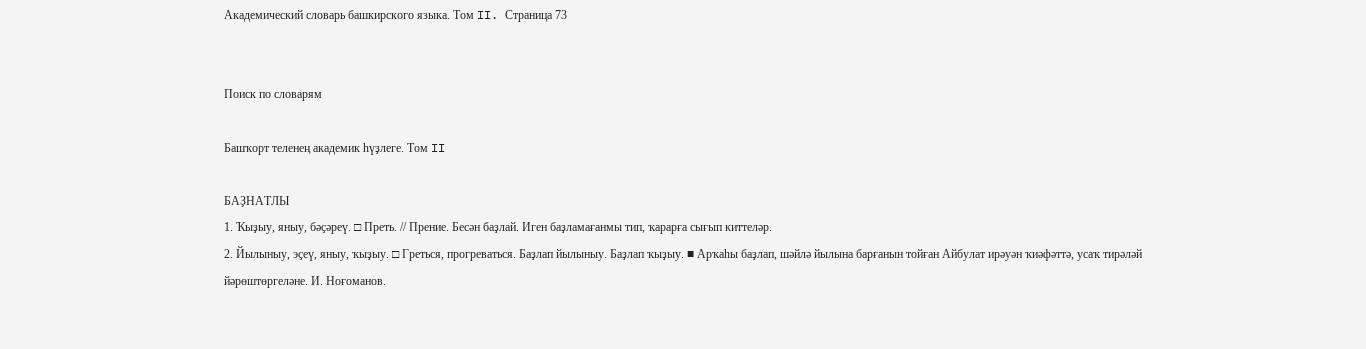Академический словарь башкирского языка. Том II. Страница 73


Поиск по словарям

Башҡорт теленең академик һүҙлеге. Том II

БАҘНАТЛЫ
1. Ҡыҙыу, яныу, бәҫәреү. □ Преть. // Прение. Бесән баҙлай. Иген баҙламағанмы тип, ҡарарға сығып киттеләр.
2. Йылыныу, эҫеү, яныу, ҡыҙыу. □ Греться, прогреваться. Баҙлап йылыныу. Баҙлап ҡыҙыу. ■ Арҡаһы баҙлап, шәйлә йылына барғанын тойған Айбулат ирәуән ҡиәфәттә, усаҡ тирәләй йәрөштөргеләне. И. Ноғоманов.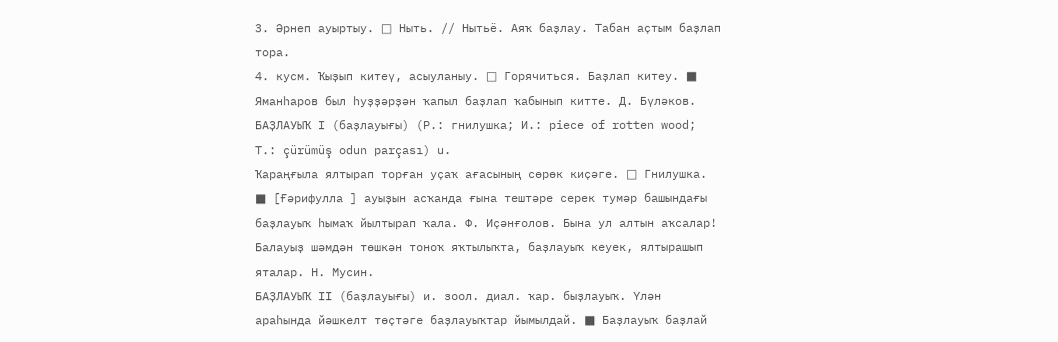3. Әрнеп ауыртыу. □ Ныть. // Нытьё. Аяҡ баҙлау. Табан аҫтым баҙлап тора.
4. кусм. Ҡыҙып китеү, асыуланыу. □ Горячиться. Баҙлап китеу. ■ Яманһаров был һуҙҙәрҙән ҡапыл баҙлап ҡабынып китте. Д. Бүләков.
БАҘЛАУЫҠ I (баҙлауығы) (Р.: гнилушка; И.: piece of rotten wood; T.: çürümüş odun parçası) u.
Ҡараңғыла ялтырап торған уҫаҡ ағасының сөрөк киҫәге. □ Гнилушка. ■ [Ғәрифулла ] ауыҙын асҡанда ғына тештәре серек тумәр башындағы баҙлауыҡ һымаҡ йылтырап ҡала. Ф. Иҫәнғолов. Бына ул алтын аҡсалар! Балауыҙ шәмдән төшкән тоноҡ яҡтылыҡта, баҙлауыҡ кеуек, ялтырашып яталар. Н. Мусин.
БАҘЛАУЫҠ II (баҙлауығы) и. зоол. диал. ҡар. быҙлауыҡ. Үлән араһында йәшкелт төҫтәге баҙлауыҡтар йымылдай. ■ Баҙлауыҡ баҙлай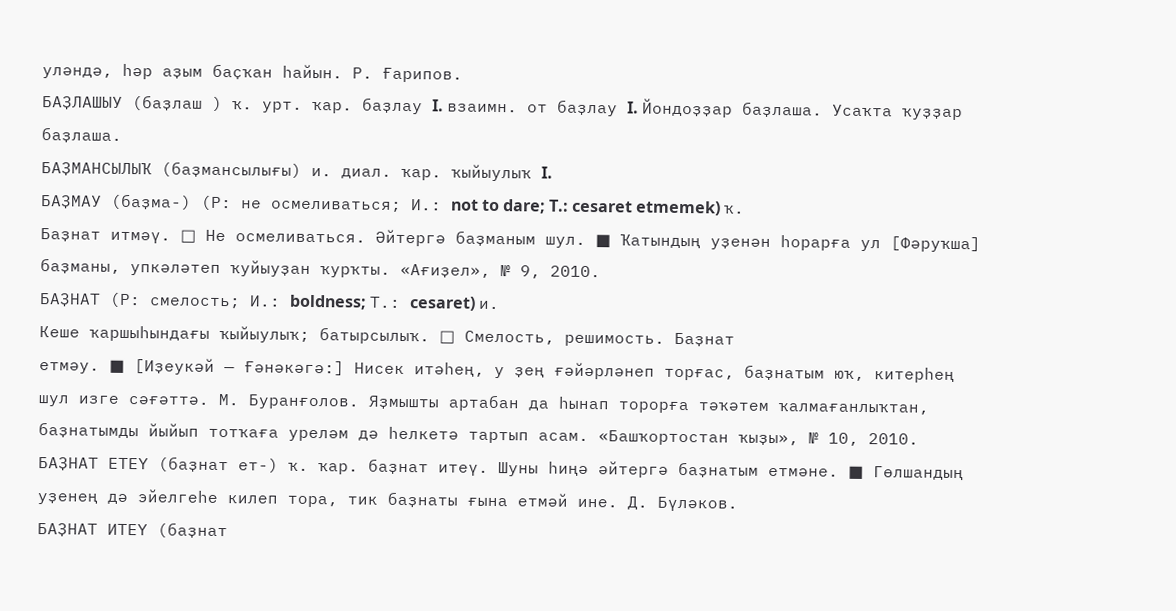уләндә, һәр аҙым баҫҡан һайын. Р. Ғарипов.
БАҘЛАШЫУ (баҙлаш ) ҡ. урт. ҡар. баҙлау I. взаимн. от баҙлау I. Йондоҙҙар баҙлаша. Усаҡта ҡуҙҙар баҙлаша.
БАҘМАНСЫЛЫҠ (баҙмансылығы) и. диал. ҡар. ҡыйыулыҡ I.
БАҘМАУ (баҙма-) (Р: не осмеливаться; И.: not to dare; T.: cesaret etmemek) ҡ.
Баҙнат итмәү. □ Не осмеливаться. Әйтергә баҙманым шул. ■ Ҡатындың уҙенән һорарға ул [Фәруҡша] баҙманы, упкәләтеп ҡуйыуҙан ҡурҡты. «Ағиҙел», № 9, 2010.
БАҘНАТ (Р: смелость; И.: boldness; Т.: cesaret) и.
Кеше ҡаршыһындағы ҡыйыулыҡ; батырсылыҡ. □ Смелость, решимость. Баҙнат
етмәу. ■ [Иҙеукәй — Ғәнәкәгә:] Нисек итәһең, у ҙең ғәйәрләнеп торғас, баҙнатым юҡ, китерһең шул изге сәғәттә. М. Буранғолов. Яҙмышты артабан да һынап торорға тәҡәтем ҡалмағанлыҡтан, баҙнатымды йыйып тотҡаға уреләм дә һелкетә тартып асам. «Башҡортостан ҡыҙы», № 10, 2010.
БАҘНАТ ЕТЕҮ (баҙнат ет-) ҡ. ҡар. баҙнат итеү. Шуны һиңә әйтергә баҙнатым етмәне. ■ Гөлшандың уҙенең дә эйелгеһе килеп тора, тик баҙнаты ғына етмәй ине. Д. Бүләков.
БАҘНАТ ИТЕҮ (баҙнат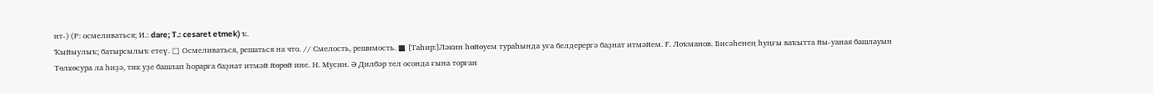ит-) (Р: осмеливаться; И.: dare; T.: cesaret etmek) ҡ.
Ҡыйыулыҡ; батырсылыҡ етеү. □ Осмеливаться, решаться на что. // Смелость, решимость. ■ [Таһир:]Ләкин һөйөуем тураһында уға белдерергә баҙнат итмәйем. Ғ. Лоҡманов. Бисәһенең һуңғы ваҡытта йы-уаная башлауын Төлкөсура ла һиҙә, тик уҙе башлап һорарға баҙнат итмәй йөрөй ине. Н. Мусин. Ә Дилбәр тел осонда ғына торған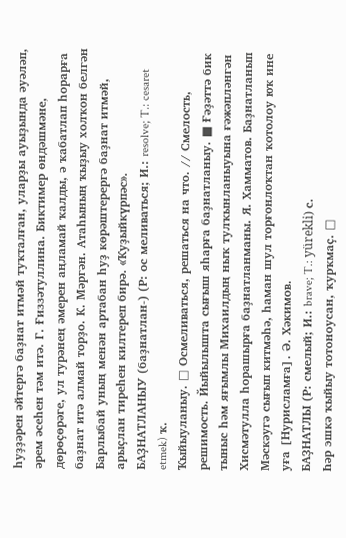һуҙҙәрен әйтергә баҙнат итмәй туҡталған, уларҙы ауыҙында әуәләп, әрем әсеһен тәм итә. Г. Ғиззәтуллина. Биктимер өндәшмәне, дөрөҫөрәге, ул турәнең әмерен аңламай ҡалды, ә ҡабатлап һорарға баҙнат итә алмай торҙо. К. Мәргән. Атаһының ҡыҙыу холҡон белгән Барлыбай уның менән артабан һуҙ көрәштерергә баҙнат итмәй, арыҫлан тиреһен килтереп бирә. «Ҡуҙыйкүрпәс».
БАҘНАТЛАНЫУ (баҙнатлан-) (Р: ос меливаться; И.: resolve; T.: cesaret etmek) ҡ.
Ҡыйыуланыу. □ Осмеливаться, решаться на что. // Смелость, решимость. Йыйылышта сығыш яһарға баҙнатланыу. ■ Ғәҙәттә бик тыныс һәм яғымлы Михаилдың ныҡ тулҡынланыуына ғәжәпләнгән Хисмәтулла һорашырға баҙнатланманы. Я. Хамматов. Баҙнатланып Мәскәугә сығып китмәһә, һаман шул торғонлоҡтан ҡотолоу юҡ ине уға [Нурисламға]. Ә. Хәкимов.
БАҘНАТЛЫ (Р: смелый; И.: brave; T.: yürekli) с.
Һәр эшкә ҡыйыу тотоноусан, ҡурҡмаҫ. □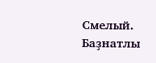Смелый. Баҙнатлы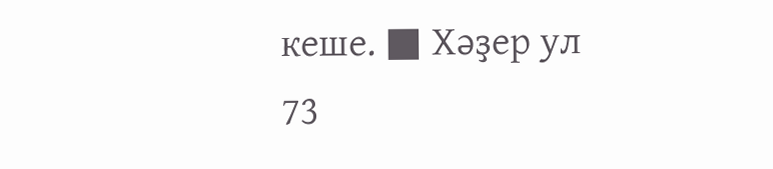кеше. ■ Хәҙер ул
73